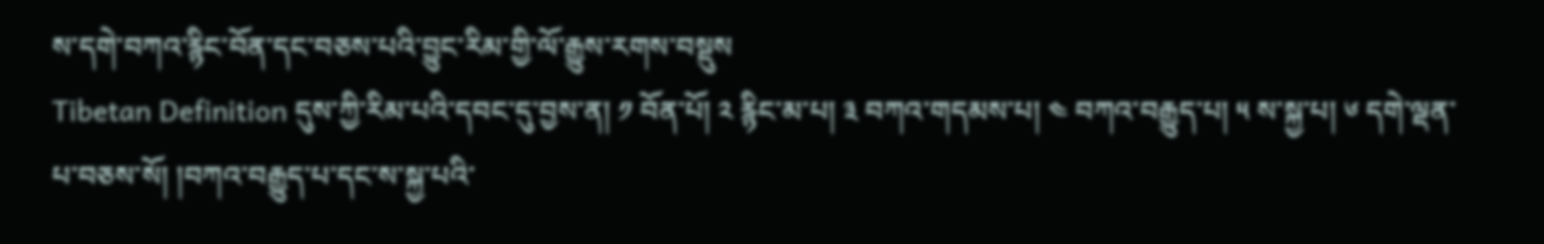ས་དགེ་བཀའ་རྙིང་བོན་དང་བཅས་པའི་བྱུང་རིམ་གྱི་ལོ་རྒྱུས་རགས་བསྡུས
Tibetan Definition དུས་ཀྱི་རིམ་པའི་དབང་དུ་བྱས་ན། ༡ བོན་པོ། ༢ རྙིང་མ་པ། ༣ བཀའ་གདམས་པ། ༤ བཀའ་བརྒྱུད་པ། ༥ ས་སྐྱ་པ། ༦ དགེ་ལྡན་པ་བཅས་སོ། །བཀའ་བརྒྱུད་པ་དང་ས་སྐྱ་པའི་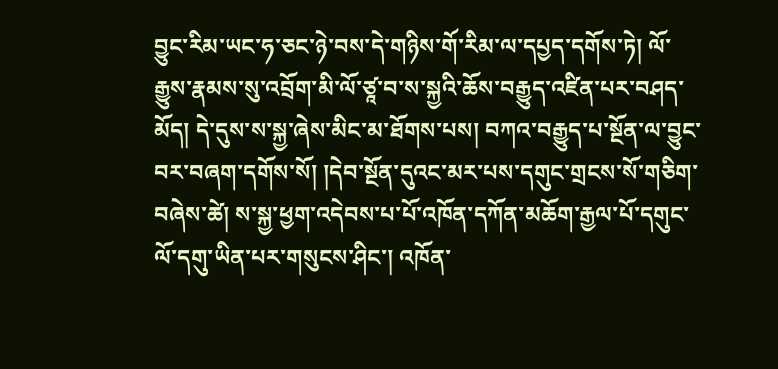བྱུང་རིམ་ཡང་ཧ་ཅང་ཉེ་བས་དེ་གཉིས་གོ་རིམ་ལ་དཔྱད་དགོས་ཏེ། ལོ་རྒྱུས་རྣམས་སུ་འབྲོག་མི་ལོ་ཙཱ་བ་ས་སྐྱའི་ཆོས་བརྒྱུད་འཛིན་པར་བཤད་མོད། དེ་དུས་ས་སྐྱ་ཞེས་མིང་མ་ཐོགས་པས། བཀའ་བརྒྱུད་པ་སྔོན་ལ་བྱུང་བར་བཞག་དགོས་སོ། །དེབ་སྔོན་དུའང་མར་པས་དགུང་གྲངས་སོ་གཅིག་བཞེས་ཚེ། ས་སྐྱ་ཕྱག་འདེབས་པ་པོ་འཁོན་དཀོན་མཆོག་རྒྱལ་པོ་དགུང་ལོ་དགུ་ཡིན་པར་གསུངས་ཤིང་། འཁོན་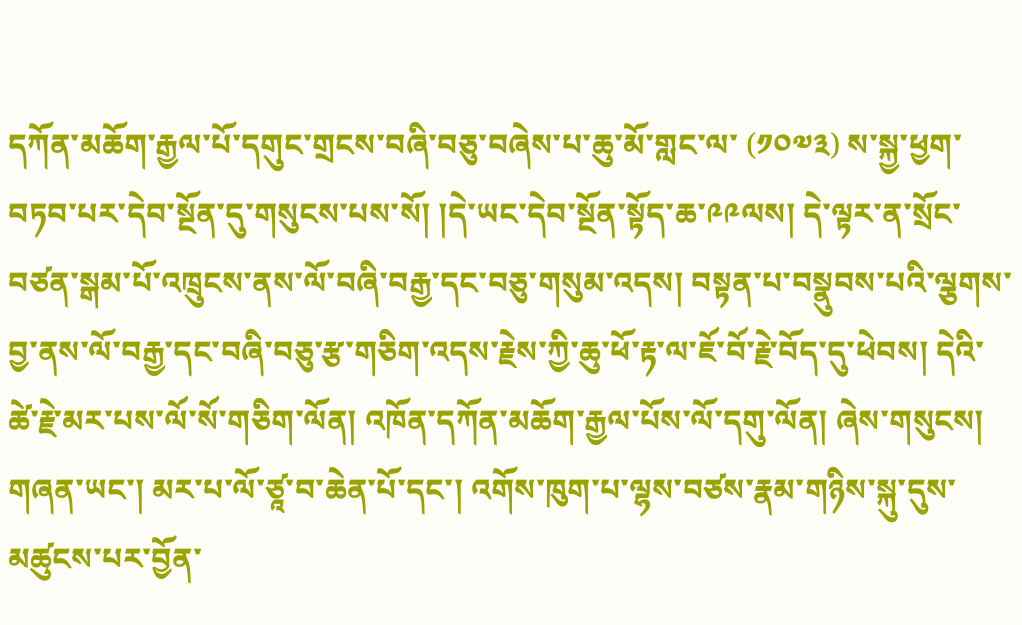དཀོན་མཆོག་རྒྱལ་པོ་དགུང་གྲངས་བཞི་བཅུ་བཞེས་པ་ཆུ་མོ་གླང་ལ་ (༡༠༧༣) ས་སྐྱ་ཕྱག་བཏབ་པར་དེབ་སྔོན་དུ་གསུངས་པས་སོ། །དེ་ཡང་དེབ་སྔོན་སྟོད་ཆ་༩༩ལས། དེ་ལྟར་ན་སྲོང་བཙན་སྒམ་པོ་འཁྲུངས་ནས་ལོ་བཞི་བརྒྱ་དང་བཅུ་གསུམ་འདས། བསྟན་པ་བསྣུབས་པའི་ལྕགས་བྱ་ནས་ལོ་བརྒྱ་དང་བཞི་བཅུ་རྩ་གཅིག་འདས་རྗེས་ཀྱི་ཆུ་ཕོ་རྟ་ལ་ཇོ་བོ་རྗེ་བོད་དུ་ཕེབས། དེའི་ཚེ་རྗེ་མར་པས་ལོ་སོ་གཅིག་ལོན། འཁོན་དཀོན་མཆོག་རྒྱལ་པོས་ལོ་དགུ་ལོན། ཞེས་གསུངས། གཞན་ཡང་། མར་པ་ལོ་ཙཱ་བ་ཆེན་པོ་དང་། འགོས་ཁུག་པ་ལྷས་བཙས་རྣམ་གཉིས་སྐུ་དུས་མཚུངས་པར་བྱོན་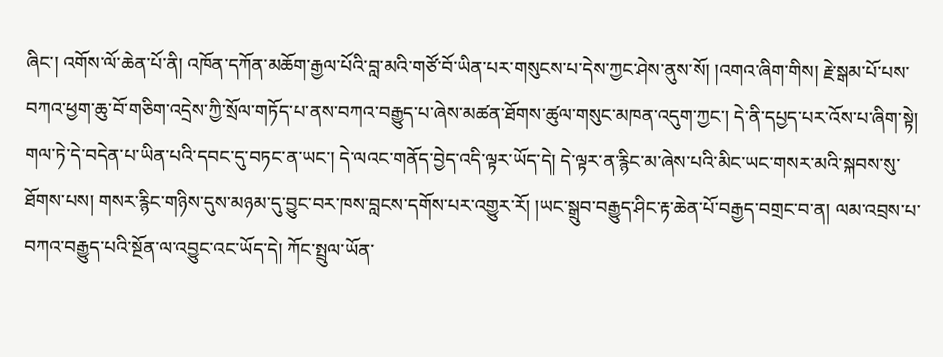ཞིང་། འགོས་ལོ་ཆེན་པོ་ནི། འཁོན་དཀོན་མཆོག་རྒྱལ་པོའི་བླ་མའི་གཙོ་བོ་ཡིན་པར་གསུངས་པ་དེས་ཀྱང་ཤེས་ནུས་སོ། །འགའ་ཞིག་གིས། རྗེ་སྒམ་པོ་པས་བཀའ་ཕྱག་ཆུ་བོ་གཅིག་འདྲེས་ཀྱི་སྲོལ་གཏོད་པ་ནས་བཀའ་བརྒྱུད་པ་ཞེས་མཚན་ཐོགས་ཚུལ་གསུང་མཁན་འདུག་ཀྱང་། དེ་ནི་དཔྱད་པར་འོས་པ་ཞིག་སྟེ། གལ་ཏེ་དེ་བདེན་པ་ཡིན་པའི་དབང་དུ་བཏང་ན་ཡང་། དེ་ལའང་གནོད་བྱེད་འདི་ལྟར་ཡོད་དེ། དེ་ལྟར་ན་རྙིང་མ་ཞེས་པའི་མིང་ཡང་གསར་མའི་སྐབས་སུ་ཐོགས་པས། གསར་རྙིང་གཉིས་དུས་མཉམ་དུ་བྱུང་བར་ཁས་བླངས་དགོས་པར་འགྱུར་རོ། །ཡང་སྒྲུབ་བརྒྱུད་ཤིང་རྟ་ཆེན་པོ་བརྒྱད་བགྲང་བ་ན། ལམ་འབྲས་པ་བཀའ་བརྒྱུད་པའི་སྔོན་ལ་འབྱུང་འང་ཡོད་དེ། ཀོང་སྤྲུལ་ཡོན་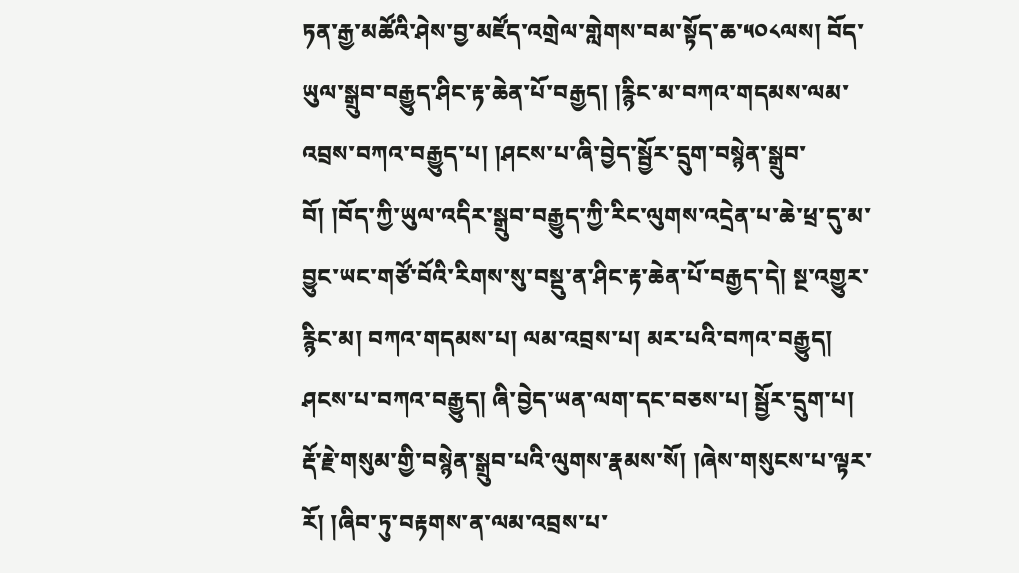ཏན་རྒྱ་མཚོའི་ཤེས་བྱ་མཛོད་འགྲེལ་གླེགས་བམ་སྟོད་ཆ་༥༠༨ལས། བོད་ཡུལ་སྒྲུབ་བརྒྱུད་ཤིང་རྟ་ཆེན་པོ་བརྒྱད། །རྙིང་མ་བཀའ་གདམས་ལམ་འབྲས་བཀའ་བརྒྱུད་པ། །ཤངས་པ་ཞི་བྱེད་སྦྱོར་དྲུག་བསྙེན་སྒྲུབ་བོ། །བོད་ཀྱི་ཡུལ་འདིར་སྒྲུབ་བརྒྱུད་ཀྱི་རིང་ལུགས་འདྲེན་པ་ཆེ་ཕྲ་དུ་མ་བྱུང་ཡང་གཙོ་བོའི་རིགས་སུ་བསྡུ་ན་ཤིང་རྟ་ཆེན་པོ་བརྒྱད་དེ། སྔ་འགྱུར་རྙིང་མ། བཀའ་གདམས་པ། ལམ་འབྲས་པ། མར་པའི་བཀའ་བརྒྱུད། ཤངས་པ་བཀའ་བརྒྱུད། ཞི་བྱེད་ཡན་ལག་དང་བཅས་པ། སྦྱོར་དྲུག་པ། རྡོ་རྗེ་གསུམ་གྱི་བསྙེན་སྒྲུབ་པའི་ལུགས་རྣམས་སོ། །ཞེས་གསུངས་པ་ལྟར་རོ། །ཞིབ་ཏུ་བརྟགས་ན་ལམ་འབྲས་པ་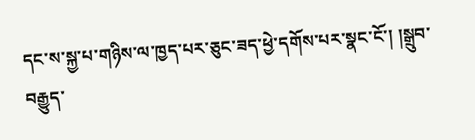དང་ས་སྐྱ་པ་གཉིས་ལ་ཁྱད་པར་ཅུང་ཟད་ཕྱེ་དགོས་པར་སྣང་ངོ་། །སྒྲུབ་བརྒྱུད་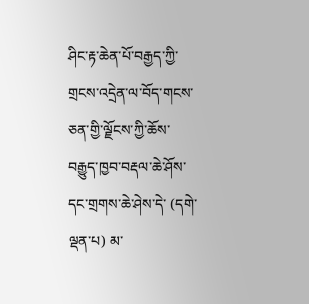ཤིང་རྟ་ཆེན་པོ་བརྒྱད་ཀྱི་གྲངས་འདྲེན་ལ་བོད་གངས་ཅན་གྱི་ལྗོངས་ཀྱི་ཆོས་བརྒྱུད་ཁྱབ་བརྡལ་ཆེ་ཤོས་དང་གྲགས་ཆེ་ཤེས་དེ་ (དགེ་ལྡན་པ) མ་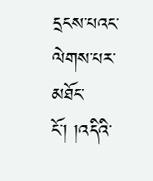དྲངས་པའང་ལེགས་པར་མཐོང་ངོ་། །འདིའི་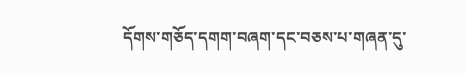དོགས་གཅོད་དགག་བཞག་དང་བཅས་པ་གཞན་དུ་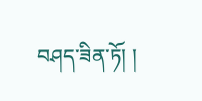བཤད་ཟིན་ཏོ། །